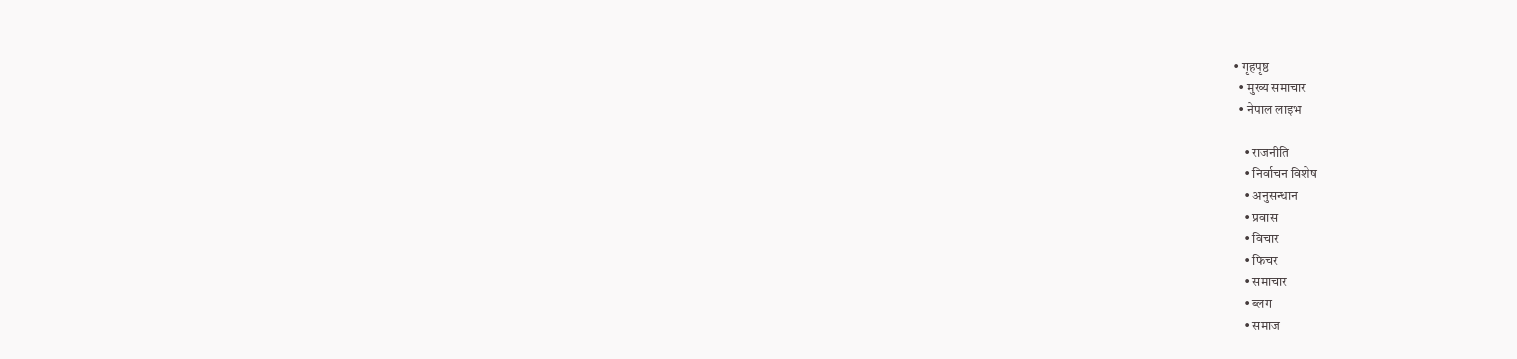• गृहपृष्ठ
  • मुख्य समाचार
  • नेपाल लाइभ

    • राजनीति
    • निर्वाचन विशेष
    • अनुसन्धान
    • प्रवास
    • विचार
    • फिचर
    • समाचार
    • ब्लग
    • समाज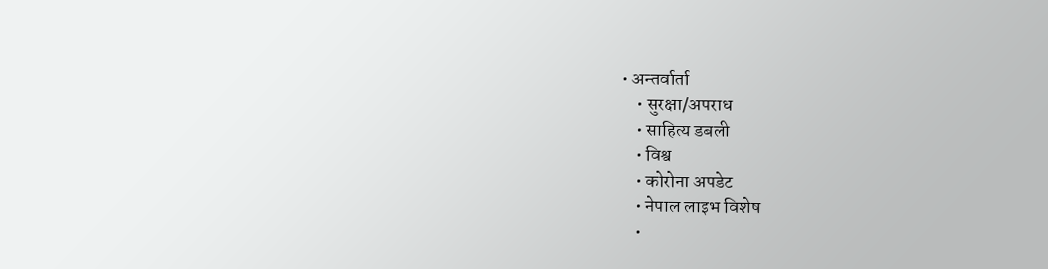• अन्तर्वार्ता
    • सुरक्षा/अपराध
    • साहित्य डबली
    • विश्व
    • कोरोना अपडेट
    • नेपाल लाइभ विशेष
    •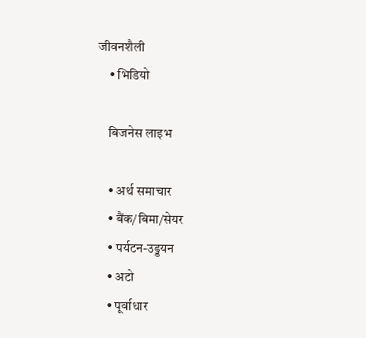जीवनशैली
    • भिडियो

    बिजनेस लाइभ

    • अर्थ समाचार
    • बैंक/बिमा/सेयर
    • पर्यटन-उड्डयन
    • अटो
    • पूर्वाधार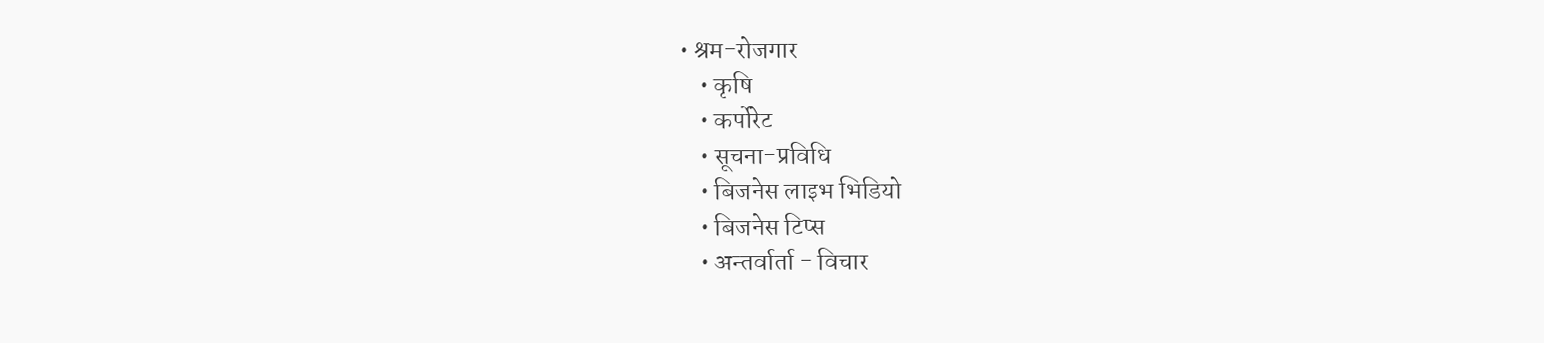• श्रम-रोजगार
    • कृषि
    • कर्पोरेट
    • सूचना-प्रविधि
    • बिजनेस लाइभ भिडियो
    • बिजनेस टिप्स
    • अन्तर्वार्ता - विचार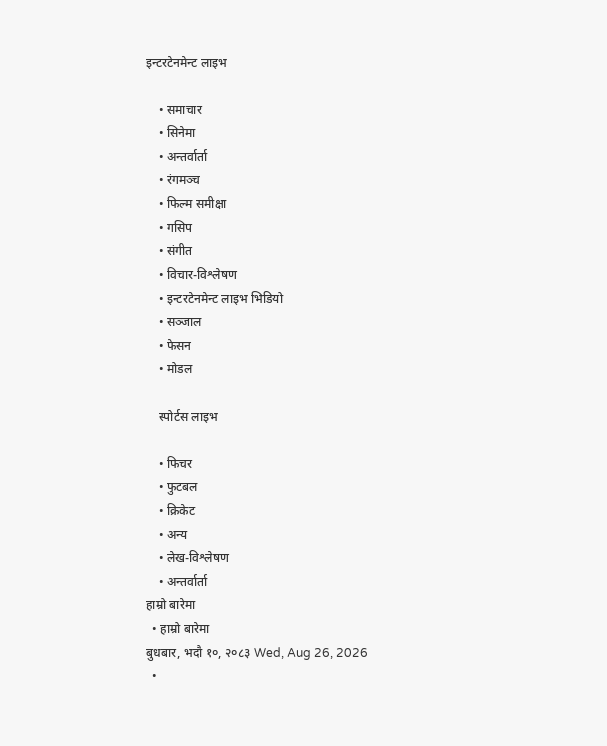इन्टरटेनमेन्ट लाइभ

    • समाचार
    • सिनेमा
    • अन्तर्वार्ता
    • रंगमञ्च
    • फिल्म समीक्षा
    • गसिप
    • संगीत
    • विचार-विश्लेषण
    • इन्टरटेनमेन्ट लाइभ भिडियो
    • सञ्जाल
    • फेसन
    • मोडल

    स्पोर्टस लाइभ

    • फिचर
    • फुटबल
    • क्रिकेट
    • अन्य
    • लेख-विश्लेषण
    • अन्तर्वार्ता
हाम्रो बारेमा
  • हाम्रो बारेमा
बुधबार, भदौ १०, २०८३ Wed, Aug 26, 2026
  •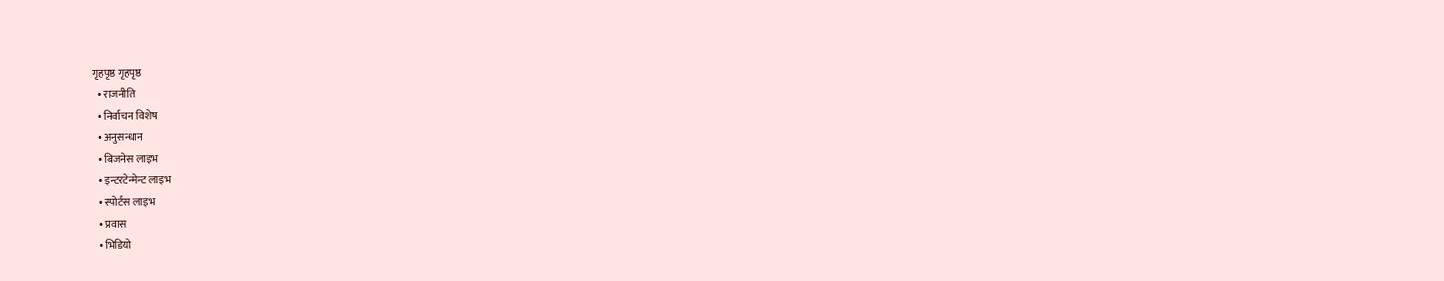गृहपृष्ठ गृहपृष्ठ
  • राजनीति
  • निर्वाचन विशेष
  • अनुसन्धान
  • बिजनेस लाइभ
  • इन्टरटेन्मेन्ट लाइभ
  • स्पोर्टस लाइभ
  • प्रवास
  • भिडियो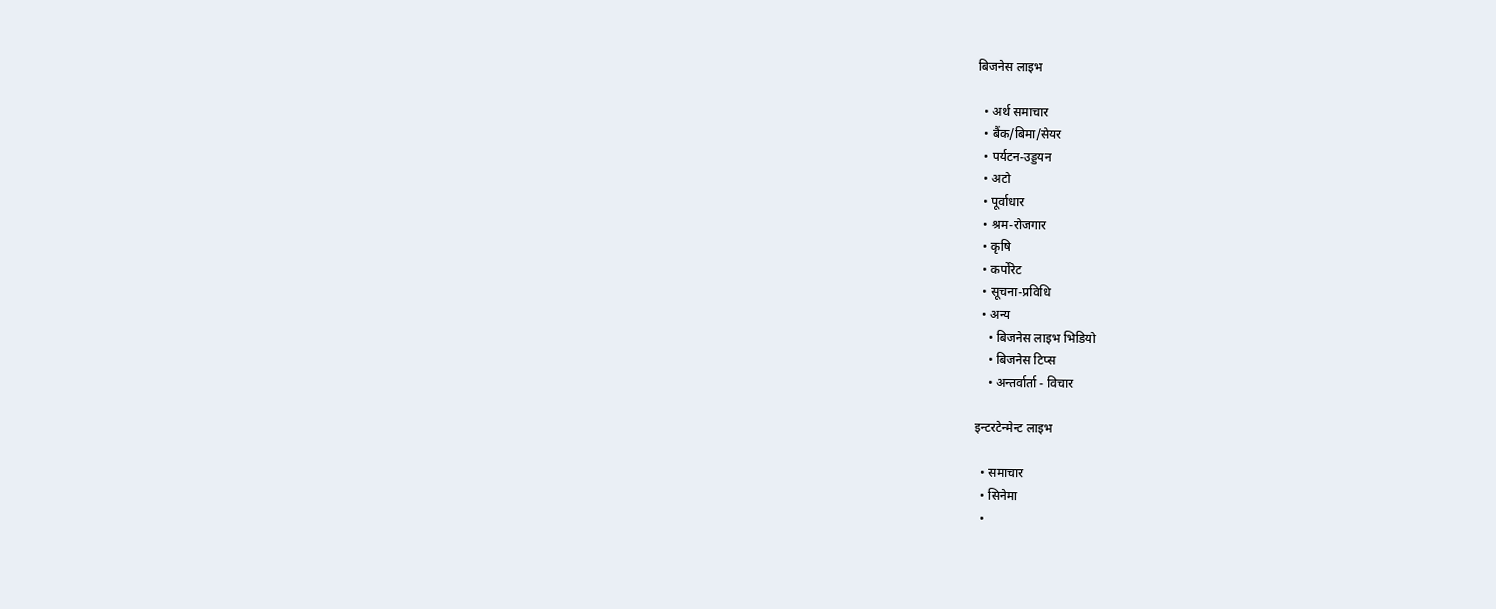बिजनेस लाइभ

  • अर्थ समाचार
  • बैंक/बिमा/सेयर
  • पर्यटन-उड्डयन
  • अटो
  • पूर्वाधार
  • श्रम-रोजगार
  • कृषि
  • कर्पोरेट
  • सूचना-प्रविधि
  • अन्य
    • बिजनेस लाइभ भिडियो
    • बिजनेस टिप्स
    • अन्तर्वार्ता - विचार

इन्टरटेन्मेन्ट लाइभ

  • समाचार
  • सिनेमा
  •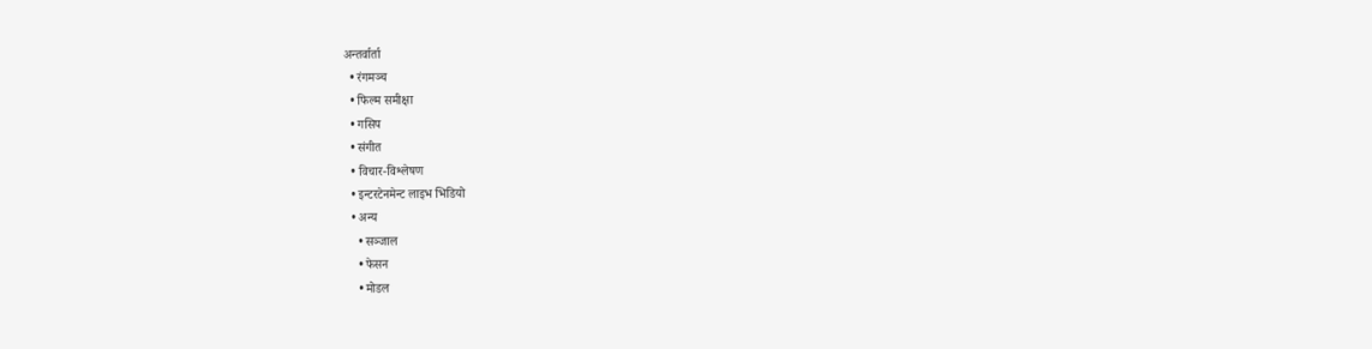अन्तर्वार्ता
  • रंगमञ्च
  • फिल्म समीक्षा
  • गसिप
  • संगीत
  • विचार-विश्लेषण
  • इन्टरटेनमेन्ट लाइभ भिडियो
  • अन्य
    • सञ्जाल
    • फेसन
    • मोडल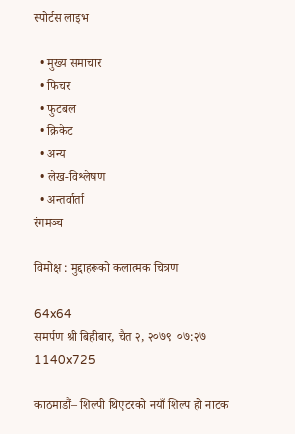स्पोर्टस लाइभ

  • मुख्य समाचार
  • फिचर
  • फुटबल
  • क्रिकेट
  • अन्य
  • लेख-विश्लेषण
  • अन्तर्वार्ता
रंगमञ्च

विमोक्ष : मुद्दाहरूको कलात्मक चित्रण

64x64
समर्पण श्री बिहीबार, चैत २, २०७९  ०७:२७
1140x725

काठमाडौं– शिल्पी थिएटरको नयाँ शिल्प हो नाटक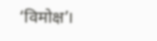‘विमोक्ष’।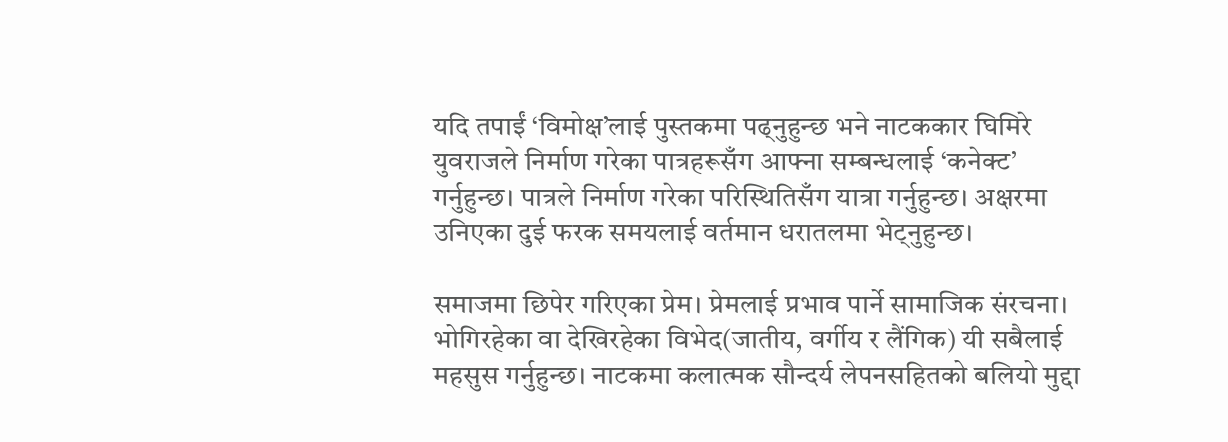यदि तपाईं ‘विमोक्ष’लाई पुस्तकमा पढ्नुहुन्छ भने नाटककार घिमिरे युवराजले निर्माण गरेका पात्रहरूसँग आफ्ना सम्बन्धलाई ‘कनेक्ट’ गर्नुहुन्छ। पात्रले निर्माण गरेका परिस्थितिसँग यात्रा गर्नुहुन्छ। अक्षरमा उनिएका दुई फरक समयलाई वर्तमान धरातलमा भेट्नुहुन्छ।

समाजमा छिपेर गरिएका प्रेम। प्रेमलाई प्रभाव पार्ने सामाजिक संरचना। भोगिरहेका वा देखिरहेका विभेद(जातीय, वर्गीय र लैंगिक) यी सबैलाई महसुस गर्नुहुन्छ। नाटकमा कलात्मक सौन्दर्य लेपनसहितको बलियो मुद्दा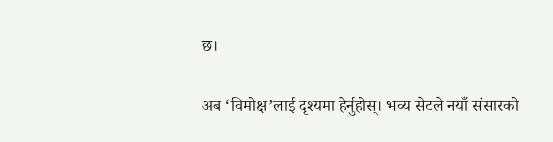छ।

अब ‘विमोक्ष’लाई दृश्यमा हेर्नुहोस्। भव्य सेटले नयाँ संसारको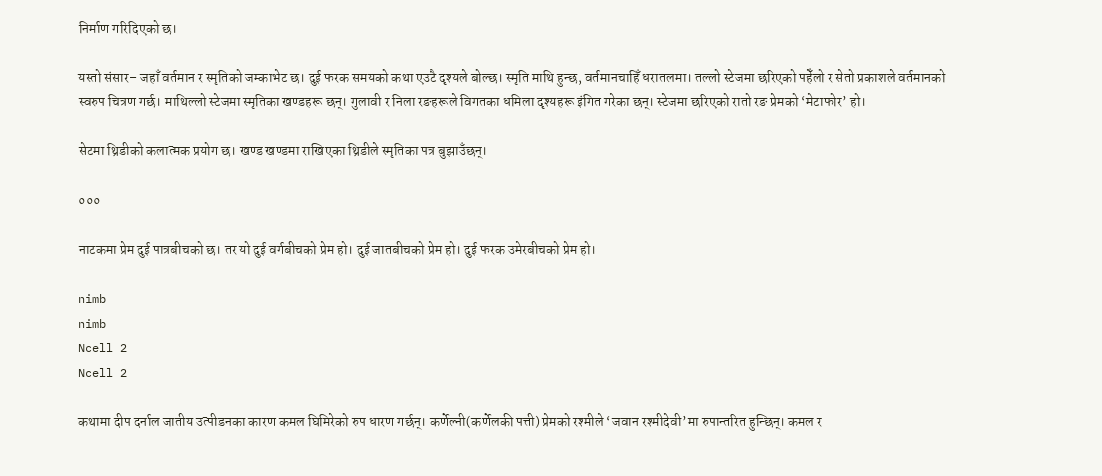निर्माण गरिदिएको छ।

यस्तो संसार– जहाँ वर्तमान र स्मृतिको जम्काभेट छ। दुई फरक समयको कथा एउटै दृश्यले बोल्छ। स्मृति माथि हुन्छ, वर्तमानचाहिँ धरातलमा। तल्लो स्टेजमा छरिएको पहेँलो र सेतो प्रकाशले वर्तमानको स्वरुप चित्रण गर्छ। माथिल्लो स्टेजमा स्मृतिका खण्डहरू छन्। गुलावी र निला रङहरूले विगतका धमिला दृश्यहरू इंगित गरेका छन्। स्टेजमा छरिएको रातो रङ प्रेमको ‘मेटाफोर’ हो।

सेटमा थ्रिडीको कलात्मक प्रयोग छ। खण्ड खण्डमा राखिएका थ्रिडीले स्मृतिका पत्र बुझाउँछन्।

०००

नाटकमा प्रेम दुई पात्रबीचको छ। तर यो दुई वर्गबीचको प्रेम हो। दुई जातबीचको प्रेम हो। दुई फरक उमेरबीचको प्रेम हो।

nimb
nimb
Ncell 2
Ncell 2

कथामा दीप दर्नाल जातीय उत्पीडनका कारण कमल घिमिरेको रुप धारण गर्छन्। कर्णेल्नी(कर्णेलकी पत्ती) प्रेमको रश्मीले ‘जवान रश्मीदेवी’मा रुपान्तरित हुन्छिन्। कमल र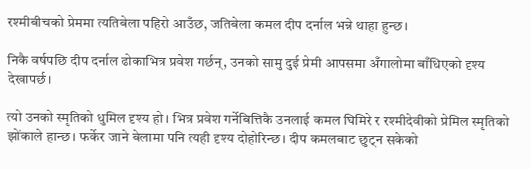रश्मीबीचको प्रेममा त्यतिबेला पहिरो आउँछ, जतिबेला कमल दीप दर्नाल भन्ने थाहा हुन्छ।

निकै वर्षपछि दीप दर्नाल ढोकाभित्र प्रवेश गर्छन्, उनको सामु दुई प्रेमी आपसमा अँगालोमा बाँधिएको दृश्य देखापर्छ।

त्यो उनको स्मृतिको धुमिल दृश्य हो। भित्र प्रवेश गर्नेबित्तिकै उनलाई कमल घिमिरे र रश्मीदेवीको प्रेमिल स्मृतिको झोंकाले हान्छ। फर्केर जाने बेलामा पनि त्यही दृश्य दोहोरिन्छ। दीप कमलबाट छुट्न सकेको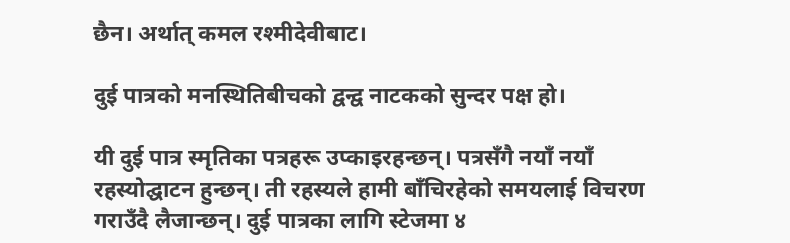छैन। अर्थात् कमल रश्मीदेवीबाट।

दुई पात्रको मनस्थितिबीचको द्वन्द्व नाटकको सुन्दर पक्ष हो।

यी दुई पात्र स्मृतिका पत्रहरू उप्काइरहन्छन्। पत्रसँगै नयाँ नयाँ रहस्योद्घाटन हुन्छन्। ती रहस्यले हामी बाँचिरहेको समयलाई विचरण गराउँदै लैजान्छन्। दुई पात्रका लागि स्टेजमा ४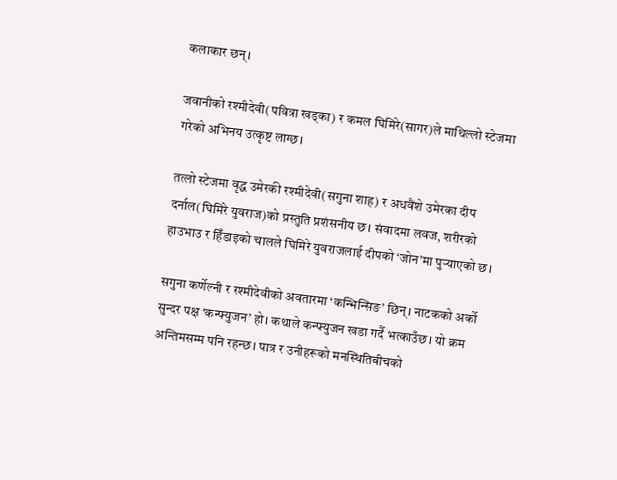कलाकार छन्।

जवानीको रश्मीदेवी(पवित्रा खड्का) र कमल घिमिरे(सागर)ले माथिल्लो स्टेजमा गरेको अभिनय उत्कृष्ट लाग्छ।

तत्लो स्टेजमा वृद्ध उमेरकी रश्मीदेवी(सगुना शाह) र अधवैंशे उमेरका दीप दर्नाल(घिमिरे युवराज)को प्रस्तुति प्रशंसनीय छ। संवादमा लवज, शरीरको हाउभाउ र हिँडाइको चालले घिमिरे युवराजलाई दीपको ‘जोन’मा पुर्‍याएको छ।

सगुना कर्णेल्नी र रश्मीदेवीको अवतारमा ‘कन्भिन्सिङ’ छिन्। नाटकको अर्को सुन्दर पक्ष ‘कन्फ्युजन’ हो। कथाले कन्फ्युजन खडा गर्दै भत्काउँछ। यो क्रम अन्तिमसम्म पनि रहन्छ। पात्र र उनीहरूको मनस्थितिबीचको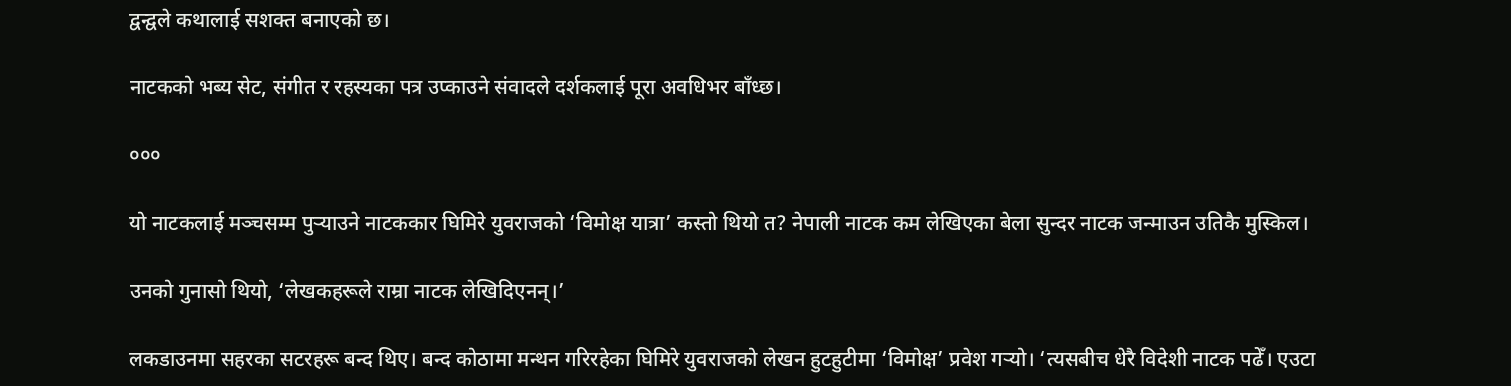द्वन्द्वले कथालाई सशक्त बनाएको छ।

नाटकको भब्य सेट, संगीत र रहस्यका पत्र उप्काउने संवादले दर्शकलाई पूरा अवधिभर बाँध्छ।

०००

यो नाटकलाई मञ्चसम्म पुर्‍याउने नाटककार घिमिरे युवराजको ‘विमोक्ष यात्रा’ कस्तो थियो त? नेपाली नाटक कम लेखिएका बेला सुन्दर नाटक जन्माउन उतिकै मुस्किल।

उनको गुनासो थियो, ‘लेखकहरूले राम्रा नाटक लेखिदिएनन्।’

लकडाउनमा सहरका सटरहरू बन्द थिए। बन्द कोठामा मन्थन गरिरहेका घिमिरे युवराजको लेखन हुटहुटीमा ‘विमोक्ष’ प्रवेश गर्‍यो। ‘त्यसबीच धेरै विदेशी नाटक पढेँ। एउटा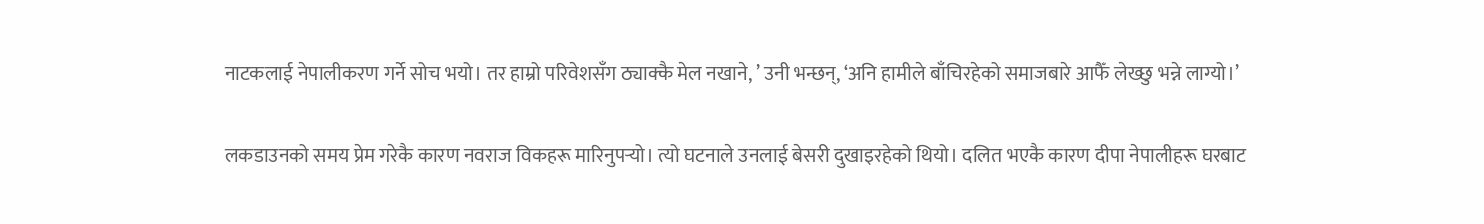नाटकलाई नेपालीकरण गर्ने सोच भयो। तर हाम्रो परिवेशसँग ठ्याक्कै मेल नखाने, ’ उनी भन्छन्, ‘अनि हामीले बाँचिरहेको समाजबारे आफैँ लेख्छु भन्ने लाग्यो।’

लकडाउनको समय प्रेम गरेकै कारण नवराज विकहरू मारिनुपर्‍यो। त्यो घटनाले उनलाई बेसरी दुखाइरहेको थियो। दलित भएकै कारण दीपा नेपालीहरू घरबाट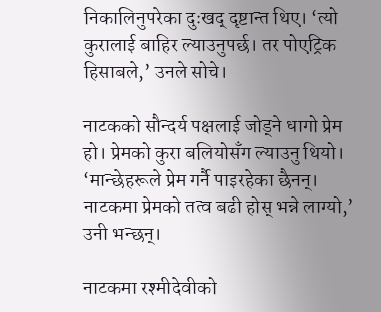निकालिनुपरेका दुःखद् दृष्टान्त थिए। ‘त्यो कुरालाई बाहिर ल्याउनुपर्छ। तर पोएट्रिक हिसाबले,’ उनले सोचे।

नाटकको सौन्दर्य पक्षलाई जोड्ने धागो प्रेम हो। प्रेमको कुरा बलियोसँग ल्याउनु थियो। ‘मान्छेहरूले प्रेम गर्नै पाइरहेका छैनन्। नाटकमा प्रेमको तत्व बढी होस् भन्ने लाग्यो,’ उनी भन्छन्।

नाटकमा रश्मीदेवीको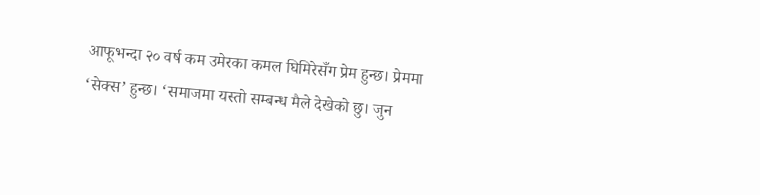आफूभन्दा २० वर्ष कम उमेरका कमल घिमिरेसँग प्रेम हुन्छ। प्रेममा ‘सेक्स’ हुन्छ। ‘समाजमा यस्तो सम्बन्ध मैले देखेको छु। जुन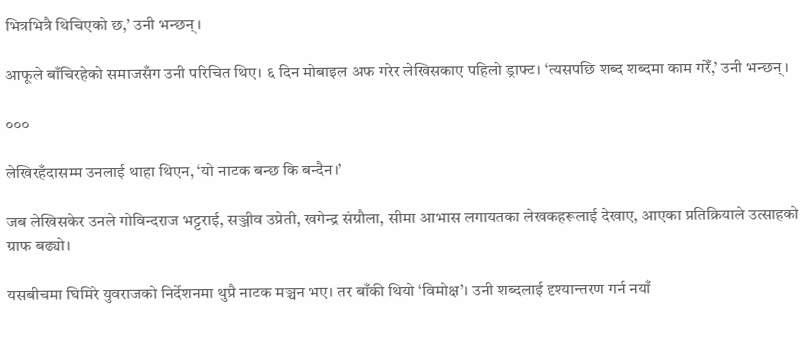भित्रभित्रै थिचिएको छ,’ उनी भन्छन्।

आफूले बाँचिरहेको समाजसँग उनी परिचित थिए। ६ दिन मोबाइल अफ गरेर लेखिसकाए पहिलो ड्राफ्ट। ‘त्यसपछि शब्द शब्दमा काम गरेँ,’ उनी भन्छन्।

०००

लेखिरहँदासम्म उनलाई थाहा थिएन, ‘यो नाटक बन्छ कि बन्दैन।’

जब लेखिसकेर उनले गोविन्दराज भट्टराई, सञ्जीव उप्रेती, खगेन्द्र संग्रौला, सीमा आभास लगायतका लेखकहरूलाई देखाए, आएका प्रतिक्रियाले उत्साहको ग्राफ बढ्यो।

यसबीचमा घिमिरे युवराजको निर्देशनमा थुप्रै नाटक मञ्चन भए। तर बाँकी थियो ‘विमोक्ष’। उनी शब्दलाई दृश्यान्तरण गर्न नयाँ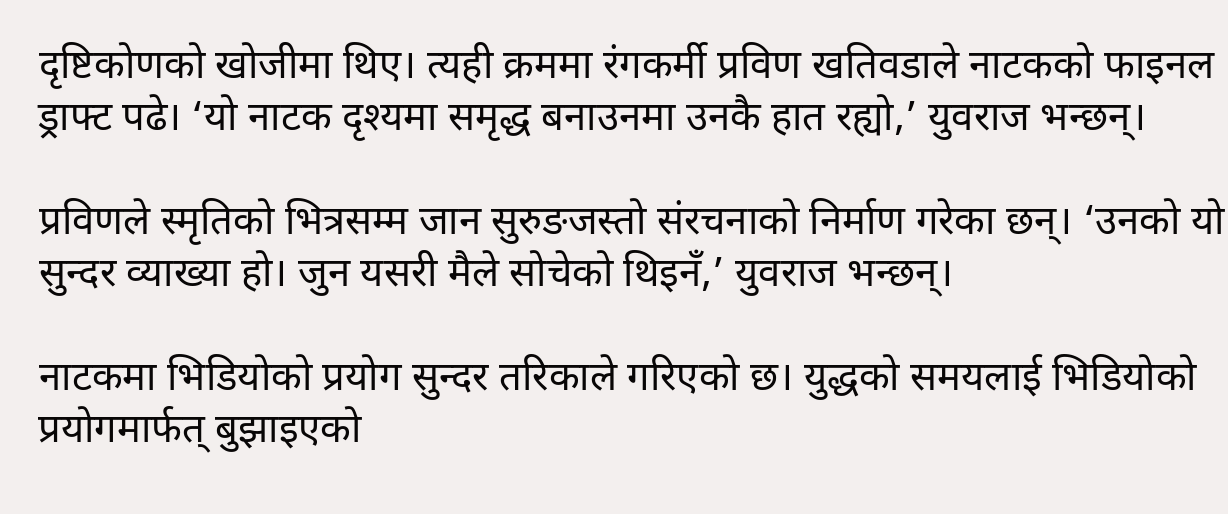दृष्टिकोणको खोजीमा थिए। त्यही क्रममा रंगकर्मी प्रविण खतिवडाले नाटकको फाइनल ड्राफ्ट पढे। ‘यो नाटक दृश्यमा समृद्ध बनाउनमा उनकै हात रह्यो,’ युवराज भन्छन्।

प्रविणले स्मृतिको भित्रसम्म जान सुरुङजस्तो संरचनाको निर्माण गरेका छन्। ‘उनको यो सुन्दर व्याख्या हो। जुन यसरी मैले सोचेको थिइनँ,’ युवराज भन्छन्।

नाटकमा भिडियोको प्रयोग सुन्दर तरिकाले गरिएको छ। युद्धको समयलाई भिडियोको प्रयोगमार्फत् बुझाइएको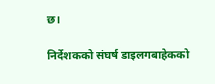छ।

निर्देशकको संघर्ष डाइलगबाहेकको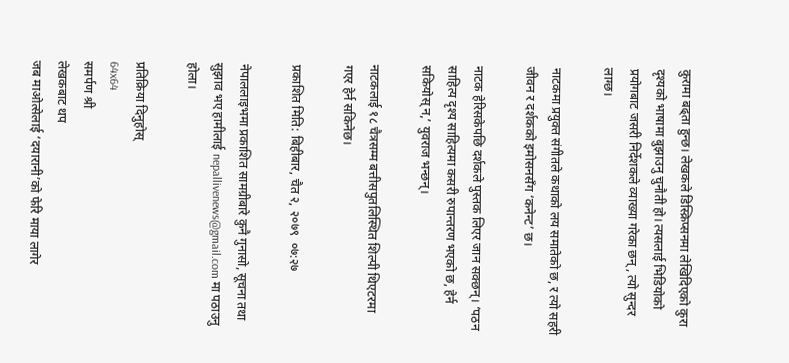कुरामा बढ्ता हुन्छ। लेखकले डिस्क्रिप्सनमा लेखिदिएको कुरा दृश्यको भाषामा बुझाउनु चुनौती हो। त्यसलाई भिडियोको प्रयोगबाट जसरी निर्देशकले व्याख्या गरेका छन्, त्यो सुन्दर लाग्छ।

नाटकमा प्रयुक्त संगीतले कथाको लय समातेको छ, र त्यो सहरी जीवन र दर्शकको इमोसनसँग ‘कनेन्ट’ छ।

नाटक हेरिसकेपछि दर्शकले पुस्तक लिएर जान सक्छन्। ‘पठन साहित्य दृश्य साहित्यमा कसरी रुपान्तरण भएको छ, हेर्न सकियोस् न,’ युवराज भन्छन्।

नाटकलाई १८ चैत्रसम्म बत्तीसपुतलिस्थित शिल्पी थिएटरमा गएर हेर्न सकिनेछ।

प्रकाशित मिति: बिहीबार, चैत २, २०७९  ०७:२७

नेपाललाइभमा प्रकाशित सामग्रीबारे कुनै गुनासो, सूचना तथा सुझाव भए हामीलाई nepallivenews@gmail.com मा पठाउनु होला।

प्रतिक्रिया दिनुहोस्
64x64
समर्पण श्री
लेखकबाट थप
जब माओत्सेलाई ‘दयारानी’को फेरि माया लागेर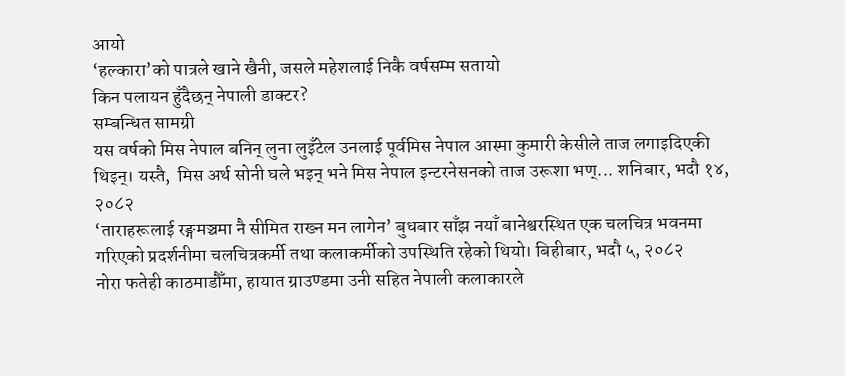आयो
‘हल्‍कारा’को पात्रले खाने खैनी, जसले महेशलाई निकै वर्षसम्म सतायो
किन पलायन हुँदैछन् नेपाली डाक्टर?
सम्बन्धित सामग्री
यस वर्षको मिस नेपाल बनिन् लुना लुइँटेल उनलाई पूर्वमिस नेपाल आस्मा कुमारी केसीले ताज लगाइदिएकी थिइन्। यस्तै,  मिस अर्थ सोनी घले भइन् भने मिस नेपाल इन्टरनेसनको ताज उरूशा भण्... शनिबार, भदौ १४, २०८२
‘ताराहरूलाई रङ्गमञ्चमा नै सीमित राख्न मन लागेन’ बुधबार साँझ नयाँ बानेश्वरस्थित एक चलचित्र भवनमा गरिएको प्रदर्शनीमा चलचित्रकर्मी तथा कलाकर्मीको उपस्थिति रहेको थियो। बिहीबार, भदौ ५, २०८२
नोरा फतेही काठमाडौँमा, हायात ग्राउण्डमा उनी सहित नेपाली कलाकारले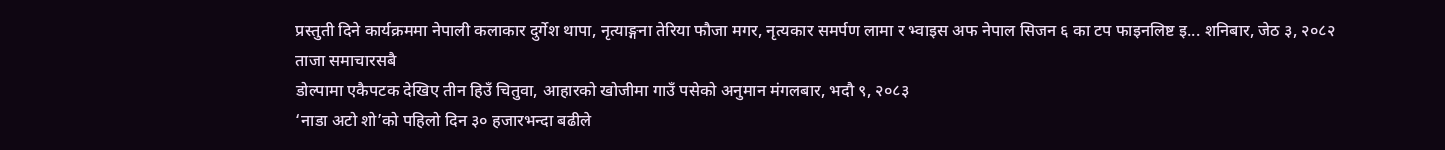प्रस्तुती दिने कार्यक्रममा नेपाली कलाकार दुर्गेश थापा, नृत्याङ्गना तेरिया फौजा मगर, नृत्यकार समर्पण लामा र भ्वाइस अफ नेपाल सिजन ६ का टप फाइनलिष्ट इ... शनिबार, जेठ ३, २०८२
ताजा समाचारसबै
डोल्पामा एकैपटक देखिए तीन हिउँ चितुवा, आहारको खोजीमा गाउँ पसेको अनुमान मंगलबार, भदौ ९, २०८३
‘नाडा अटो शो’को पहिलो दिन ३० हजारभन्दा बढीले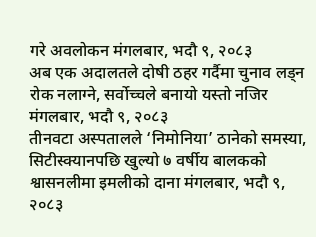गरे अवलोकन मंगलबार, भदौ ९, २०८३
अब एक अदालतले दोषी ठहर गर्दैमा चुनाव लड्न रोक नलाग्ने, सर्वोच्चले बनायो यस्तो नजिर मंगलबार, भदौ ९, २०८३
तीनवटा अस्पतालले ‘निमोनिया’ ठानेको समस्या, सिटीस्क्यानपछि खुल्यो ७ वर्षीय बालकको श्वासनलीमा इमलीको दाना मंगलबार, भदौ ९, २०८३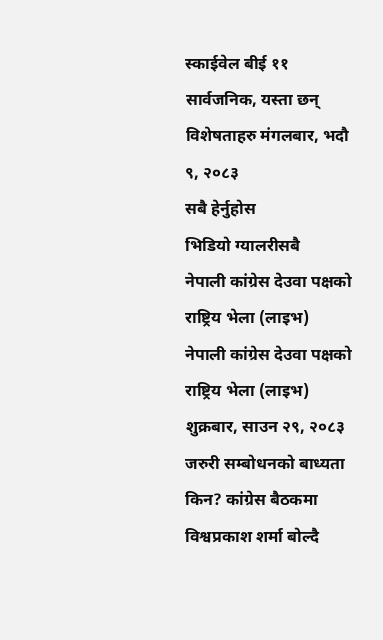स्काईवेल बीई ११ सार्वजनिक, यस्ता छन् विशेषताहरु मंगलबार, भदौ ९, २०८३
सबै हेर्नुहोस
भिडियो ग्यालरीसबै
नेपाली कांग्रेस देउवा पक्षको राष्ट्रिय भेला (लाइभ)
नेपाली कांग्रेस देउवा पक्षको राष्ट्रिय भेला (लाइभ) शुक्रबार, साउन २९, २०८३
जरुरी सम्बोधनको बाध्यता किन? कांग्रेस बैठकमा विश्वप्रकाश शर्मा बोल्दै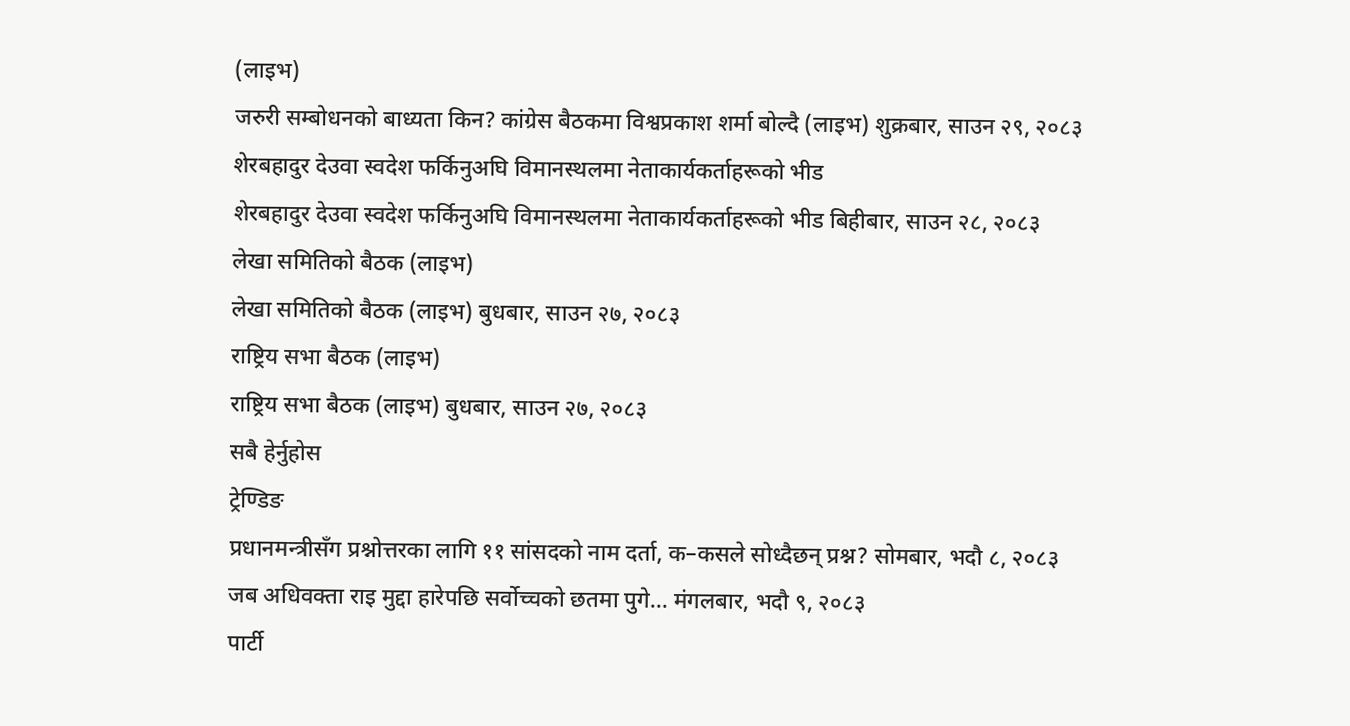(लाइभ)
जरुरी सम्बोधनको बाध्यता किन? कांग्रेस बैठकमा विश्वप्रकाश शर्मा बोल्दै (लाइभ) शुक्रबार, साउन २९, २०८३
शेरबहादुर देउवा स्वदेश फर्किनुअघि विमानस्थलमा नेताकार्यकर्ताहरूको भीड
शेरबहादुर देउवा स्वदेश फर्किनुअघि विमानस्थलमा नेताकार्यकर्ताहरूको भीड बिहीबार, साउन २८, २०८३
लेखा समितिको बैठक (लाइभ)
लेखा समितिको बैठक (लाइभ) बुधबार, साउन २७, २०८३
राष्ट्रिय सभा बैठक (लाइभ)
राष्ट्रिय सभा बैठक (लाइभ) बुधबार, साउन २७, २०८३
सबै हेर्नुहोस
ट्रेण्डिङ
प्रधानमन्त्रीसँग प्रश्नोत्तरका लागि ११ सांसदको नाम दर्ता, क–कसले सोध्दैछन् प्रश्न? सोमबार, भदौ ८, २०८३
जब अधिवक्ता राइ मुद्दा हारेपछि सर्वोच्चको छतमा पुगे... मंगलबार, भदौ ९, २०८३
पार्टी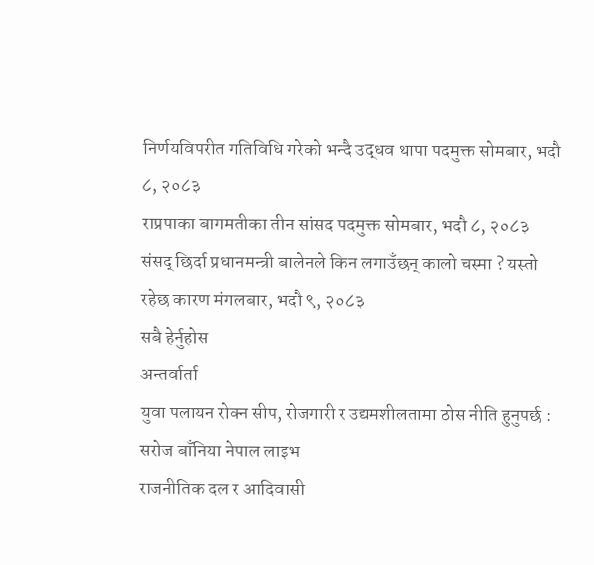निर्णयविपरीत गतिविधि गरेको भन्दै उद्धव थापा पदमुक्त सोमबार, भदौ ८, २०८३
राप्रपाका बागमतीका तीन सांसद पदमुक्त सोमबार, भदौ ८, २०८३
संसद् छिर्दा प्रधानमन्त्री बालेनले किन लगाउँछन् कालो चस्मा ? यस्तो रहेछ कारण मंगलबार, भदौ ९, २०८३
सबै हेर्नुहोस
अन्तर्वार्ता
युवा पलायन रोक्न सीप, रोजगारी र उद्यमशीलतामा ठोस नीति हुनुपर्छ : सरोज बाँनिया नेपाल लाइभ
राजनीतिक दल र आदिवासी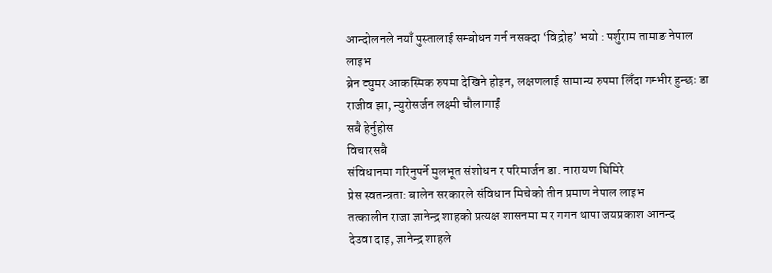आन्दोलनले नयाँ पुस्तालाई सम्बोधन गर्न नसक्दा ‘विद्रोह’ भयो : पर्शुराम तामाङ नेपाल लाइभ
ब्रेन ट्युमर आकस्मिक रुपमा देखिने होइन, लक्षणलाई सामान्य रुपमा लिँदा गम्भीर हुन्छः डा राजीव झा, न्युरोसर्जन लक्ष्मी चौलागाईं
सबै हेर्नुहोस
विचारसबै
संविधानमा गरिनुपर्ने मुलभूत संशोधन र परिमार्जन डा. नारायण घिमिरे
प्रेस स्वतन्त्रता: बालेन सरकारले संविधान मिचेको तीन प्रमाण नेपाल लाइभ
तत्कालीन राजा ज्ञानेन्द्र शाहको प्रत्यक्ष शासनमा म र गगन थापा जयप्रकाश आनन्द
देउवा दाइ, ज्ञानेन्द्र शाहले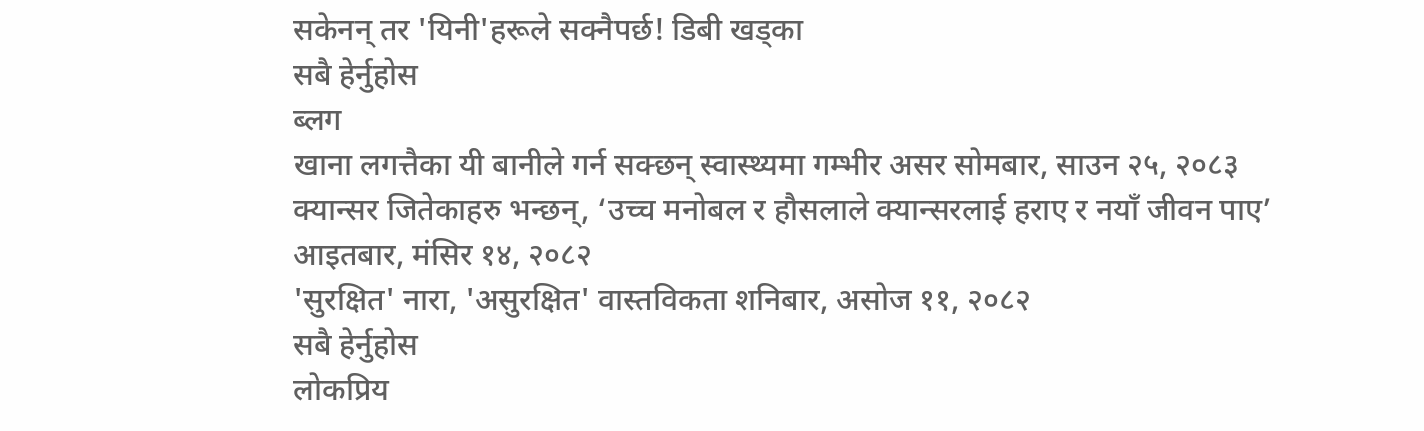सकेनन् तर 'यिनी'हरूले सक्नैपर्छ! डिबी खड्का
सबै हेर्नुहोस
ब्लग
खाना लगत्तैका यी बानीले गर्न सक्छन् स्वास्थ्यमा गम्भीर असर सोमबार, साउन २५, २०८३
क्यान्सर जितेकाहरु भन्छन्, ‘उच्च मनोबल र हौसलाले क्यान्सरलाई हराए र नयाँ जीवन पाए’ आइतबार, मंसिर १४, २०८२
'सुरक्षित' नारा, 'असुरक्षित' वास्तविकता शनिबार, असोज ११, २०८२
सबै हेर्नुहोस
लोकप्रिय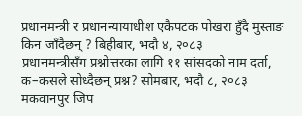प्रधानमन्त्री र प्रधानन्यायाधीश एकैपटक पोखरा हुँदै मुस्ताङ किन जाँदैछन् ? बिहीबार, भदौ ४, २०८३
प्रधानमन्त्रीसँग प्रश्नोत्तरका लागि ११ सांसदको नाम दर्ता, क–कसले सोध्दैछन् प्रश्न? सोमबार, भदौ ८, २०८३
मकवानपुर जिप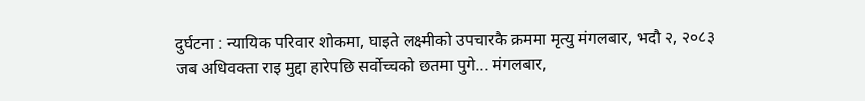दुर्घटना : न्यायिक परिवार शोकमा, घाइते लक्ष्मीको उपचारकै क्रममा मृत्यु मंगलबार, भदौ २, २०८३
जब अधिवक्ता राइ मुद्दा हारेपछि सर्वोच्चको छतमा पुगे... मंगलबार,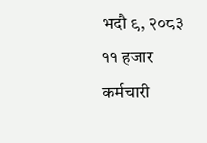भदौ ९, २०८३
११ हजार कर्मचारी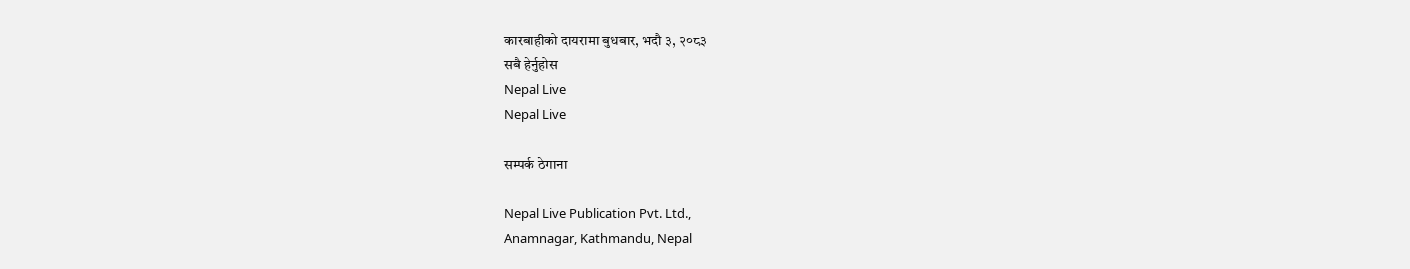कारबाहीको दायरामा बुधबार, भदौ ३, २०८३
सबै हेर्नुहोस
Nepal Live
Nepal Live

सम्पर्क ठेगाना

Nepal Live Publication Pvt. Ltd.,
Anamnagar, Kathmandu, Nepal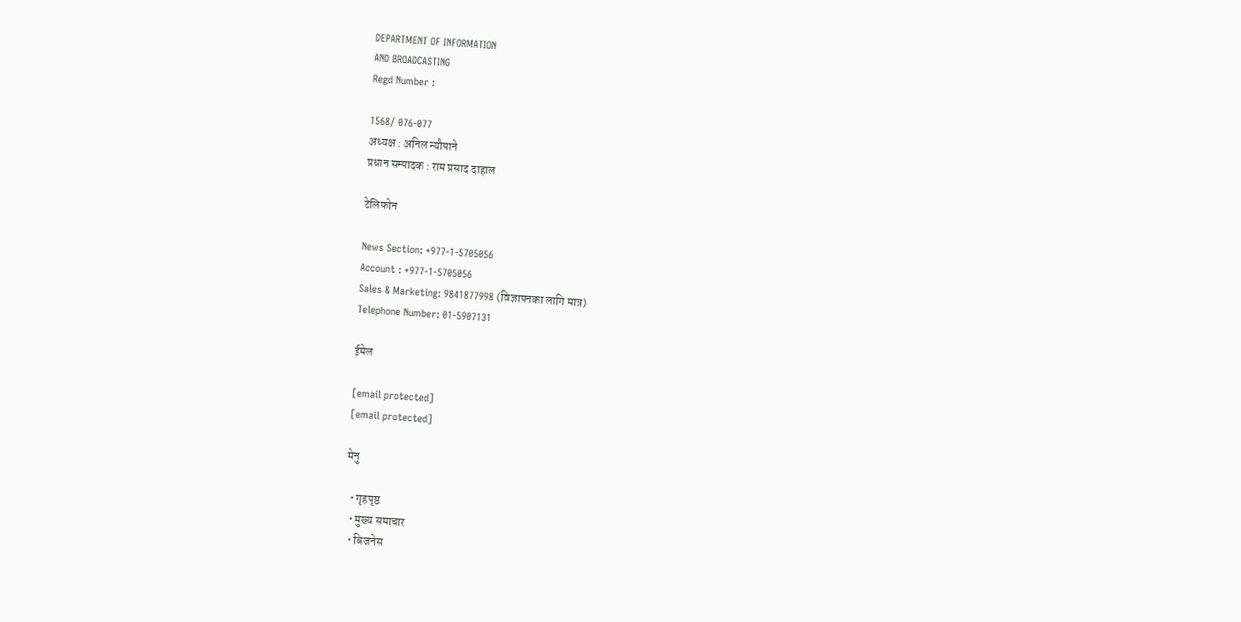DEPARTMENT OF INFORMATION
AND BROADCASTING
Regd Number :

1568/ 076-077
अध्यक्ष : अनिल न्यौपाने
प्रधान सम्पादक : राम प्रसाद दाहाल

टेलिफोन

News Section: +977-1-5705056
Account : +977-1-5705056
Sales & Marketing: 9841877998 (विज्ञापनका लागि मात्र)
Telephone Number: 01-5907131

ईमेल

[email protected]
[email protected]

मेनु

  • गृहपृष्ठ
  • मुख्य समाचार
  • बिजनेस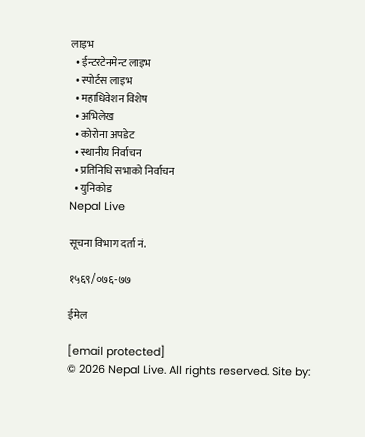लाइभ
  • ईन्टरटेनमेन्ट लाइभ
  • स्पोर्टस लाइभ
  • महाधिवेशन विशेष
  • अभिलेख
  • कोरोना अपडेट
  • स्थानीय निर्वाचन
  • प्रतिनिधि सभाको निर्वाचन
  • युनिकोड
Nepal Live

सूचना विभाग दर्ता नं.

१५६९/०७६-७७

ईमेल

[email protected]
© 2026 Nepal Live. All rights reserved. Site by: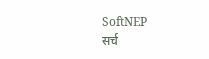SoftNEP
सर्च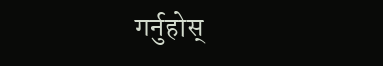गर्नुहोस्